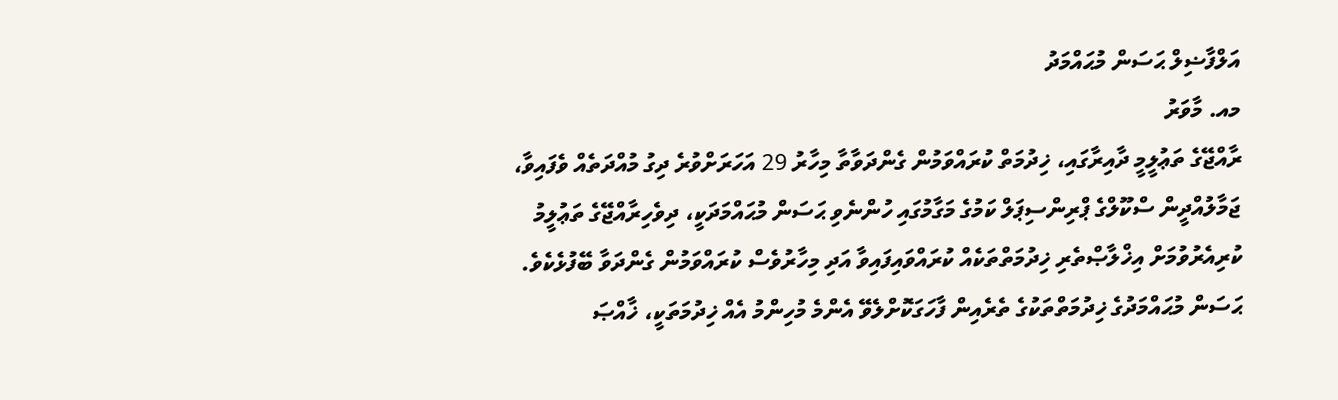އަލްފާޟިލް ޙަސަން މުޙައްމަދު
މއ. މާވަރު
ރާއްޖޭގެ ތަޢުލީމީ ދާއިރާގައި، ޚިދުމަތް ކުރައްވަމުން ގެންދަވާތާ މިހާރު 29 އަހަރަށްވުރެ ދިގު މުއްދަތެއް ވެފައިވާ، ޖަމާލުއްދީން ސްކޫލްގެ ޕްރިންސިޕަލް ކަމުގެ މަގާމުގައި ހުންނެވި ޙަސަން މުޙައްމަދަކީ، ދިވެހިރާއްޖޭގެ ތަޢުލީމު ކުރިއެރުވުމަށް އިޚްލާޞްތެރި ޚިދުމަތްތަކެއް ކުރައްވައިފައިވާ އަދި މިހާރުވެސް ކުރައްވަމުން ގެންދަވާ ބޭފުޅެކެވެ.
ޙަސަން މުޙައްމަދުގެ ޚިދުމަތްތަކުގެ ތެރެއިން ފާހަގަކޮށްލެވޭ އެންމެ މުހިންމު އެއް ޚިދުމަތަކީ، ޚާއްޞަ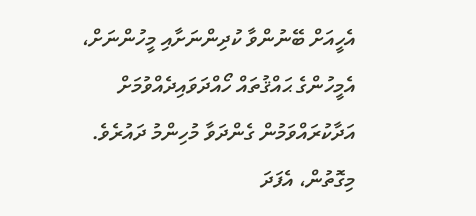އެހީއަށް ބޭނުންވާ ކުދިންނަށާއި މީހުންނަށް، އެމީހުންގެ ޙައްޤުތައް ހޯއްދަވައިދެއްވުމަށް އަދާކުރައްވަމުން ގެންދަވާ މުހިންމު ދައުރެވެ. މިގޮތުން، އެފަދަ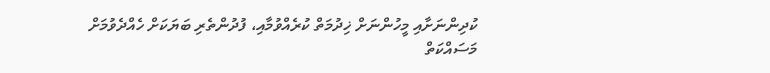ކުދިންނަށާއި މީހުންނަށް ޚިދުމަތް ކުރެއްވުމާއި، ފުދުންތެރި ބަޔަކަށް ހެއްދެވުމަށް މަސައްކަތް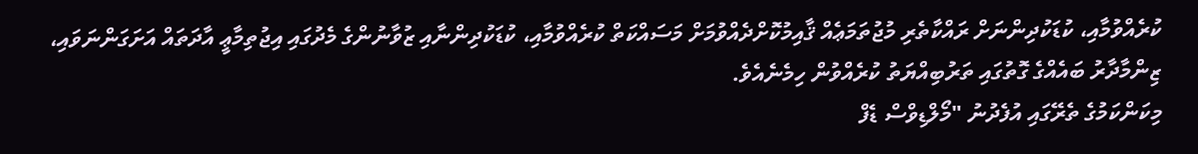ކުރެއްވުމާއި، ކުޑަކުދިންނަށް ރައްކާތެރި މުޖުތަމަޢެއް ޤާއިމުކޮށްދެއްވުމަށް މަސައްކަތް ކުރެއްވުމާއި، ކުޑަކުދިންނާއި ޒުވާނުންގެ މެދުގައި އިޖުތިމާޢީ އާދަތައް އަށަގަންނަވައި، ޒިންމާދާރު ބައެއްގެ ގޮތުގައި ތަރުބިއްޔަތު ކުރެއްވުން ހިމެނެއެވެ.
މިކަންކަމުގެ ތެރޭގައި އުފެދުނު "މޯލްޑިވްސް ޑެފް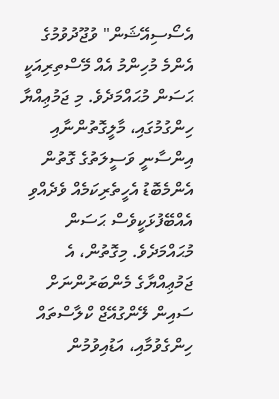އެސޯސިއޭޝަން" ވުޖޫދުވުމުގެ އެންމެ މުހިންމު އެއް މޭސްތިރިއަކީ ޙަސަން މުޙައްމަދެވެ. މި ޖަމުޢިއްޔާ ހިންގުމުގައި، މާލީގޮތުންނާއި އިންސާނީ ވަސީލަތުގެ ގޮތުން އެންމެބޮޑު އެހީތެރިކަމެއް ވެދެއްވި އެއްބޭފުޅަކީވެސް ޙަސަން މުޙައްމަދެވެ. މިގޮތުން، އެ ޖަމުޢިއްޔާގެ މެންބަރުންނަށް ސައިން ލޭންގުއޭޖް ކްލާސްތައް ހިންގެވުމާއި، އަޑުއިވުމުން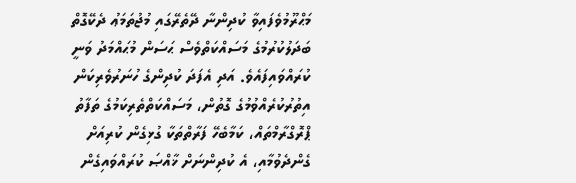މަޙްރޫމުވެފައިވާ ކުދިންނާ ދޭތެރޭގައި މުޖުތަމަޢު ދެކޭގޮތް ބަދަލުކުރުމުގެ މަސައްކަތްވެސް ޙަސަން މުޙައްމަދު ވަނީ ކުރައްވައިފައެވެ. އަދި އެފަދަ ކުދިންގެ ހުނަރުވެރިކަން އިތުރުކުރެއްވުމުގެ ގޮތުން، މަސައްކަތްތެރިކަމުގެ ތަފާތު ޕްރޮގްރާމްތައް، ކަމާބެހޭ ފަރާތްތަކާ ގުޅިގެން ކުރިއަށް ގެންދެވުމާއި، އެ ކުދިންނަށް ޚާއްޞަ ކުރައްވައިގެން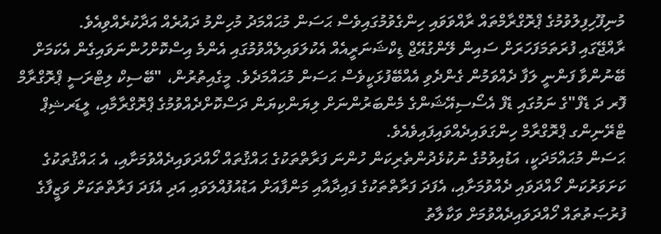މުނިފޫހިފިލުވުމުގެ ޕްރޮގްރާމްތައް ރާއްވަވައި ހިންގެވުމުގައިވެސް ޙަސަން މުޙައްމަދު މުހިންމު ދައުރެއް އަދާކުރެއްވިއެވެ.
ރާއްޖޭގައި ފުރަތަމަފަހަރަށް ސައިން ލޭންގުއޭޖް ޑިކްޝަނަރީއެއް އެކުލަވައިލެއްވުމުގައި އެންމެ އިސްކޮށްހުންނަވައިގެން އެކަމަށް ބޭނުންވާ ފަންނީ ލަފާ ދެއްވަމުން ގެންދެވި އެއްބޭފުޅަކީވެސް ޙަސަން މުޙައްމަދެވެ. މީގެއިތުރުން، "ބޭސިކް ލިޓްރަސީ ޕްރޮގްރާމް ފޮރ ދަ ޑެފް"ގެ ނަމުގައި ޑެފް އެސޯސިއޭޝަންގެ މެންބަރުންނަށް ލިޔަންކިޔަން ދަސްކޮށްދެއްވުމުގެ ޕްރޮގްރާމާއި، ލީޑަރޝިޕް ޓްރޭނިންގ ޕްރޮގްރާމް ހިންގަވައިދެއްވައިފައިވެއެވެ.
ޙަސަން މުޙައްމަދަކީ، އަޑުއިވުމުގެ ނުކުޅެދުންތެރިކަން ހުންނަ ފަރާތްތަކުގެ ޙައްޤުތައް ހޯއްދަވައިދެއްވުމަށާއި، އެ ޙައްޤުތަކުގެ ކަށަވަރުކަން ހޯއްދަވައި ދެއްވުމަށާއި، އެފަދަ ފަރާތްތަކުގެ ފައިދާއާއި މަންފާއަށް އަޑުއުފުއްލަވައި އަދި އެފަދަ ފަރާތްތަކަށް ވަޒީފާގެ ފުރުޞަތުތައް ހޯއްދަވައިދެއްވުމަށް ވަކާލާތު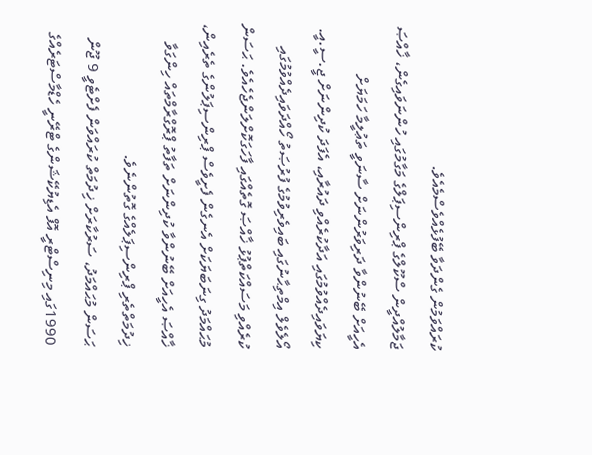ކުރައްވަމުން ގެންދަވާ ބޭފުޅެއްވެސްމެއެވެ.
ޖަމާލުއްދީން ސްކޫލްގެ ޕްރިންސިޕަލްގެ މަގާމުގައި ހުންނަވައިގެން، ޚާއްޞަ އެހީއަށް ބޭނުންވާ ދަރިވަރުންނަށް ސާނަވީ ތަޢުލީމާ ހަމަޔަށް ކިޔަވައިދެއްވުމުގައި އަދާކުރެއްވި ދައުރާއި، އެފަދަ ކުދިންނަށް ޖީ.ސީ.އީ. އޯލެވެލް އިމްތިޙާނުގައި ބައިވެރިވުމުގެ ފުރުޞަތު ހޯއްދަވައިދެއްވުމުގައި ކުރެއްވި މަސައްކަތްޕުޅު ޚާއްޞަ ގޮތެއްގައި ފާހަގަކޮށްލަންޖެހެއެވެ. ޙަސަން މުޙައްމަދު ގިނަބަޔަކަށް އެނގެން ފެށީވެސް ޕްރިންސިޕަލުންގެ ތެރެއިން، ޚާއްޞަ އެހީއަށް ބޭނުންވާ ކުދިންނަށް ތަފާތު ޕްރޮގްރާމްތައް ހިންގަވާ ޚިދުމަތްތެރި ޕްރިންސިޕަލެއްގެ ގޮތުންނެވެ.
ޙަސަން މުޙައްމަދު، ސަރުކާރަށް ޚިދުމަތް ކުރައްވަން ފެށްޓެވީ 9 ޖޫން 1990ގައި މިނިސްޓްރީ އޮފް އެޑިޔުކޭޝަންގެ ޓްރޭނީ ހެޑްމާސްޓަރެއްގެ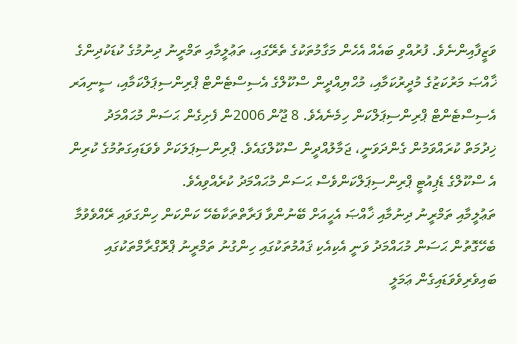ވަޒީފާއިންނެވެ. ފުރުއްވި ބައެއް އެހެން މަގާމުތަކުގެ ތެރޭގައި، ތަޢުލީމާއި ތަމްރީނު ދިނުމުގެ ކުޑަކުދިންގެ ޚާއްޞަ މަރުކަޒުގެ މުދީރުކަމާއި، މުޙްޔިއްދީން ސްކޫލްގެ އެސިސްޓެންޓް ޕްރިންސިޕަލްކަމާއި، ސީނިއަރ އެސިސްޓެންޓް ޕްރިންސިޕަލްކަން ހިމެނެއެވެ. 8 ޖޫން 2006ން ފެށިގެން ޙަސަން މުޙައްމަދު ޚިދުމަތް ކުރައްވަމުން ގެންދަވަނީ، ޖަމާލުއްދީން ސްކޫލްގައެވެ. ޕްރިންސިޕަލަކަށް ވެވަޑައިގަތުމުގެ ކުރިން އެ ސްކޫލްގެ ޑެޕިއުޓީ ޕްރިންސިޕަލްކަންވެސް ޙަސަން މުޙައްމަދު ކުރެއްވިއެވެ.
ތަޢުލީމާއި ތަމްރީނު ދިނުމާއި ޚާއްޞަ އެހީއަށް ބޭނުންވާ ފަރާތްތަކާބެހޭ ކަންކަން ހިންގަވައި ރޭއްވެވުމާ ބެހޭގޮތުން ޙަސަން މުޙައްމަދު ވަނީ އެކިއެކި ޤައުމުތަކުގައި ހިންގުނު ތަމްރީނު ޕްރޮގްރާމްތަކުގައި ބައިވެރިވެވަޑައިގެން ޢަމަލީ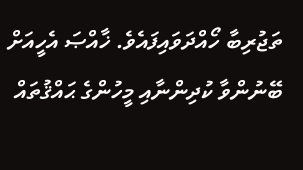ތަޖުރިބާ ހޯއްދަވައިފައެވެ. ޚާއްޞަ އެހީއަށް ބޭނުންވާ ކުދިންނާއި މީހުންގެ ޙައްޤުތައް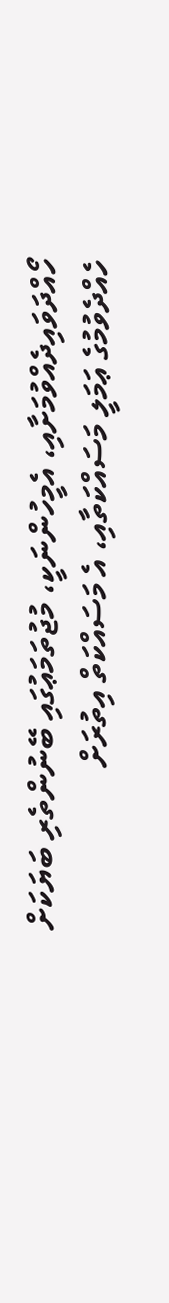ހޯއްދަވައިދެއްވުމަށާއި، އެމީހުންނަކީ، މުޖުތަމަޢުގައި ބޭނުންތެރި ބަޔަކަށް ހެއްދެވުމުގެ ޢަމަލީ މަސައްކަތާއި، އެ މަސައްކަތް އިތުރަށް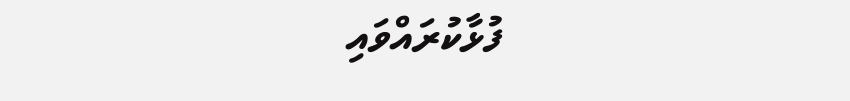ފުޅާކުރައްވައި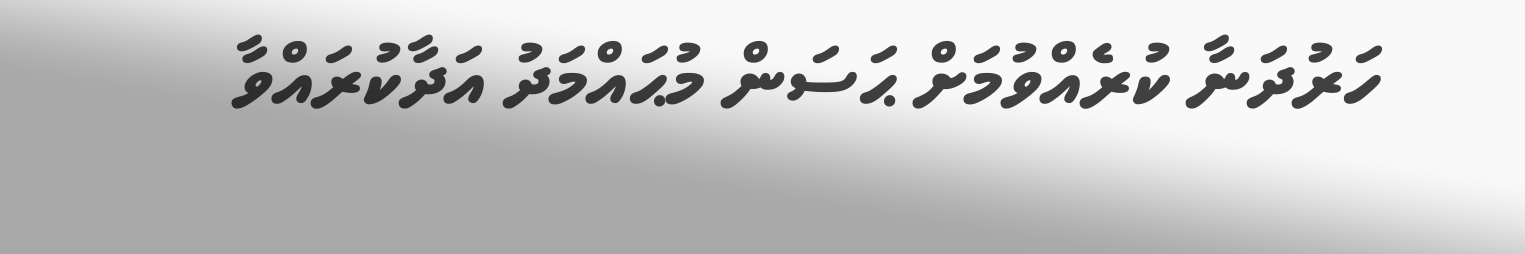ހަރުދަނާ ކުރެއްވުމަށް ޙަސަން މުޙައްމަދު އަދާކުރައްވާ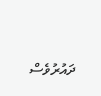ދައުރުވެސް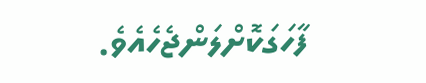ފާހަގަކޮށްލަންޖެހެއެވެ.